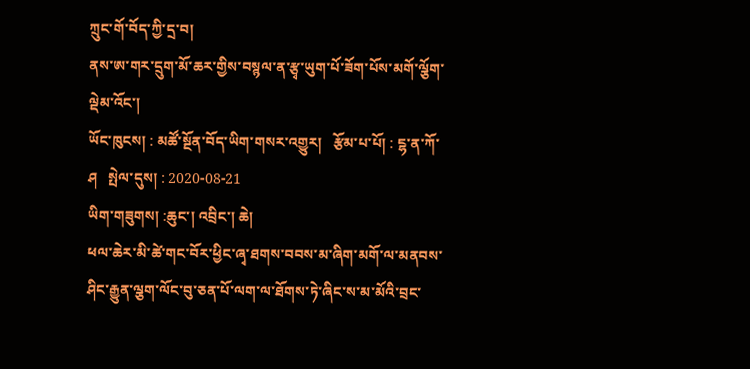ཀྲུང་གོ་བོད་ཀྱི་དྲ་བ།
ནས་ཨ་གར་དྲུག་མོ་ཆར་གྱིས་བསྙལ་ན་རྩྭ་ཡུག་པོ་ཟོག་པོས་མགོ་ལྕོག་ལྡེམ་འོང་།
ཡོང་ཁུངས། : མཚོ་སྔོན་བོད་ཡིག་གསར་འགྱུར།   རྩོམ་པ་པོ། : ངྷ་ན་ཀོ་ཤ   སྤེལ་དུས། : 2020-08-21
ཡིག་གཟུགས། :ཆུང་། འབྲིང་། ཆེ།
ཕལ་ཆེར་མི་ཚེ་གང་བོར་ཕྱིང་ཞྭ་ཐགས་བབས་མ་ཞིག་མགོ་ལ་མནབས་ཤིང་རྒྱུན་ལྕག་ལོང་བུ་ཅན་པོ་ལག་ལ་ཐོགས་ཏེ་ཞིང་ས་མ་མོའི་བྲང་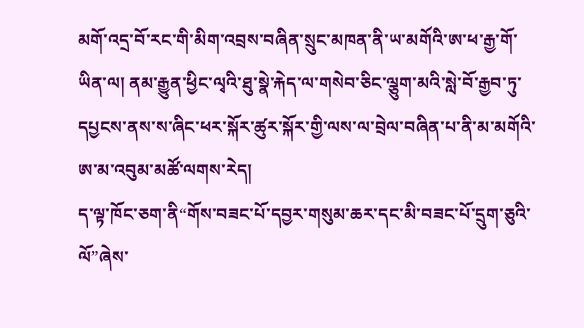མགོ་འདྲ་བོ་རང་གི་མིག་འབྲས་བཞིན་སྲུང་མཁན་ནི་ཡ་མགོའི་ཨ་ཕ་རྒྱ་གོ་ཡིན་ལ། ནམ་རྒྱུན་ཕྱིང་ལྭའི་ཐུ་སྣེ་རྐེད་ལ་གསེབ་ཅིང་ལྕུག་མའི་སླེ་བོ་རྒྱབ་ཏུ་དཔྱངས་ནས་ས་ཞིང་ཕར་སྐོར་ཚུར་སྐོར་གྱི་ལས་ལ་བྲེལ་བཞིན་པ་ནི་མ་མགོའི་ཨ་མ་འབུམ་མཚོ་ལགས་རེད།
ད་ལྟ་ཁོང་ཅག་ནི“གོས་བཟང་པོ་དབྱར་གསུམ་ཆར་དང་མི་བཟང་པོ་དྲུག་ཅུའི་ལོ”ཞེས་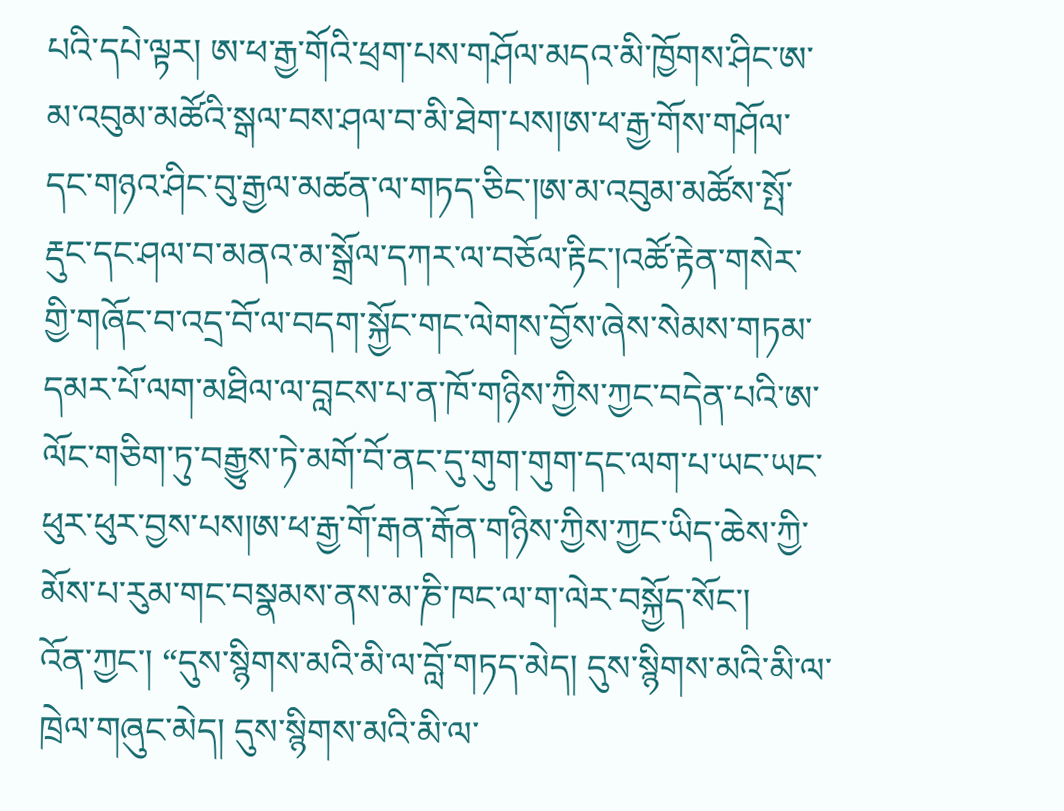པའི་དཔེ་ལྟར། ཨ་ཕ་རྒྱ་གོའི་ཕྲག་པས་གཤོལ་མདའ་མི་ཁྱོགས་ཤིང་ཨ་མ་འབུམ་མཚོའི་སྒལ་བས་ཤལ་བ་མི་ཐེག་པས།ཨ་ཕ་རྒྱ་གོས་གཤོལ་དང་གཉའ་ཤིང་བུ་རྒྱལ་མཚན་ལ་གཏད་ཅིང་།ཨ་མ་འབུམ་མཚོས་སྤོ་རྡུང་དང་ཤལ་བ་མནའ་མ་སྒྲོལ་དཀར་ལ་བཅོལ་རྟིང་།འཚོ་རྟེན་གསེར་གྱི་གཞོང་བ་འདྲ་བོ་ལ་བདག་སྐྱོང་གང་ལེགས་བྱོས་ཞེས་སེམས་གཏམ་དམར་པོ་ལག་མཐིལ་ལ་བླངས་པ་ན་ཁོ་གཉིས་ཀྱིས་ཀྱང་བདེན་པའི་ཨ་ལོང་གཅིག་ཏུ་བརྒྱུས་ཏེ་མགོ་བོ་ནང་དུ་གུག་གུག་དང་ལག་པ་ཡང་ཡང་ཕུར་ཕུར་བྱས་པས།ཨ་ཕ་རྒྱ་གོ་རྒན་རྒོན་གཉིས་ཀྱིས་ཀྱང་ཡིད་ཆེས་ཀྱི་མོས་པ་རུམ་གང་བསྣམས་ནས་མ་ཎི་ཁང་ལ་ག་ལེར་བསྐྱོད་སོང་།
འོན་ཀྱང་། “དུས་སྙིགས་མའི་མི་ལ་བློ་གཏད་མེད། དུས་སྙིགས་མའི་མི་ལ་ཁྲེལ་གཞུང་མེད། དུས་སྙིགས་མའི་མི་ལ་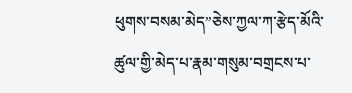ཕུགས་བསམ་མེད”ཅེས་ཀྱལ་ཀ་རྩེད་མོའི་ཚུལ་གྱི་མེད་པ་རྣམ་གསུམ་བགྲངས་པ་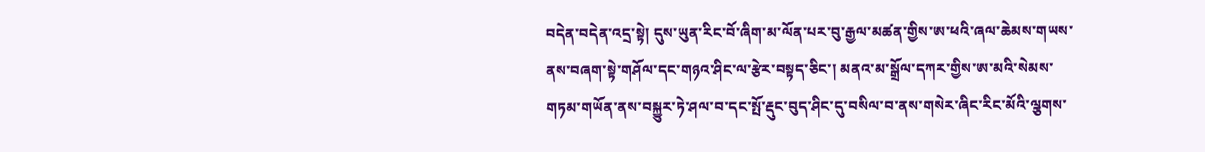བདེན་བདེན་འདྲ་སྟེ། དུས་ཡུན་རིང་བོ་ཞིག་མ་ལོན་པར་བུ་རྒྱལ་མཚན་གྱིས་ཨ་ཕའི་ཞལ་ཆེམས་གཡས་ནས་བཞག་སྟེ་གཤོལ་དང་གཉའ་ཤིང་ལ་རྩེར་བསྟད་ཅིང་། མནའ་མ་སྒྲོལ་དཀར་གྱིས་ཨ་མའི་སེམས་གཏམ་གཡོན་ནས་བསྐྱུར་ཏེ་ཤལ་བ་དང་སྤོ་རྡུང་བུད་ཤིང་དུ་བསིལ་བ་ནས་གསེར་ཞིང་རིང་མོའི་ལྕགས་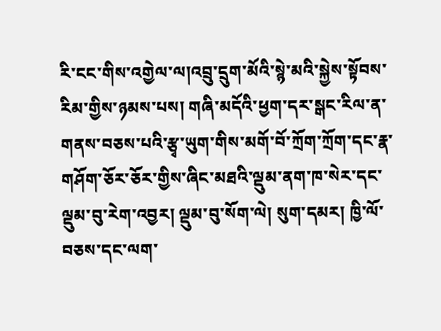རི་ངང་གིས་འགྱེལ་ལ།འབྲུ་དྲུག་མོའི་སྙེ་མའི་སྐྱེས་སྟོབས་རིམ་གྱིས་ཉམས་པས། གཞི་མདོའི་ཕྱག་དར་སྒང་རིལ་ན་གནས་བཅས་པའི་རྩྭ་ཡུག་གིས་མགོ་བོ་ཀྲོག་ཀྲོག་དང་རྣ་གཤོག་ཅོར་ཅོར་གྱིས་ཞིང་མཐའི་ལྡུམ་ནག་ཁ་སེར་དང་ལྡུམ་བུ་རེག་འབྱར། ལྡུམ་བུ་སོག་ལེ། སུག་དམར། ཁྱི་ལོ་བཅས་དང་ལག་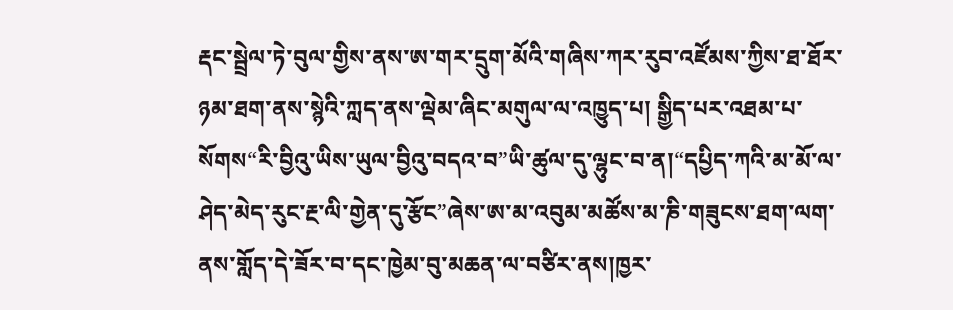རྡང་སྦྲེལ་ཏེ་བུལ་གྱིས་ནས་ཨ་གར་དྲུག་མོའི་གཞིས་ཀར་རུབ་འཛོམས་ཀྱིས་ཐ་ཐོར་ཉམ་ཐག་ནས་སྙེའི་ཀླད་ནས་ལྡེམ་ཞིང་མགུལ་ལ་འཁྱུད་པ། སྒྱིད་པར་འཐམ་པ་སོགས“རི་བྱིའུ་ཡིས་ཡུལ་བྱིའུ་བདའ་བ”ཡི་ཚུལ་དུ་ལྷུང་བ་ན།“དཔྱིད་ཀའི་མ་མོ་ལ་ཤེད་མེད་རུང་རྔ་ལི་གྱེན་དུ་རྩོང”ཞེས་ཨ་མ་འབུམ་མཚོས་མ་ཎི་གཟུངས་ཐག་ལག་ནས་གློད་དེ་ཟོར་བ་དང་ཁྱེམ་བུ་མཆན་ལ་བཙིར་ནས།ཁྱར་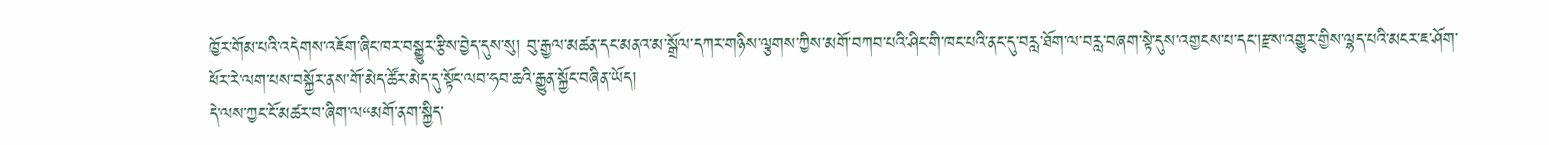ཁྱོར་གོམ་པའི་འདེགས་འཇོག་ཞིང་ཁར་བསྒྱུར་རྩིས་བྱེད་དུས་སུ། བུ་རྒྱལ་མཚན་དང་མནའ་མ་སྒྲོལ་དཀར་གཉིས་ལྕགས་ཀྱིས་མགོ་བཀབ་པའི་ཤིང་གི་ཁང་པའི་ནང་དུ་བརླ་ཐོག་ལ་བརླ་བཞག་སྟེ་དུས་འགྱངས་པ་དང་།རྫས་འགྱུར་གྱིས་ལྷད་པའི་མངར་ཇ་ཤོག་ཕོར་རེ་ལག་པས་བསྐྱོར་ནས་གོ་མེད་ཚོར་མེད་དུ་སྟོང་ལབ་ཧབ་ཆའི་རྒྱུན་སྐྱོང་བཞིན་ཡོད།
དེ་ལས་ཀྱང་ངོ་མཚར་བ་ཞིག་ལ“མགོ་ནག་སྐྱིད་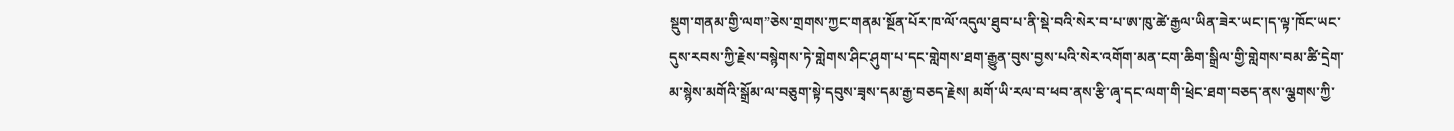སྡུག་གནམ་གྱི་ལག”ཅེས་གྲགས་ཀྱང་གནམ་སྔོན་པོར་ཁ་ལོ་འདུལ་ཐུབ་པ་ནི་སྡེ་བའི་སེར་བ་པ་ཨ་ཁུ་ཚེ་རྒྱལ་ཡིན་ཟེར་ཡང་།ད་ལྟ་ཁོང་ཡང་དུས་རབས་ཀྱི་རྗེས་བསྙེགས་ཏེ་གླེགས་ཤིང་ཤུག་པ་དང་གླེགས་ཐག་རྒྱུན་བུས་བྱས་པའི་སེར་འགོག་མན་ངག་ཆིག་སྒྲིལ་གྱི་གླེགས་བམ་ཚི་དྲེག་མ་སྙེས་མགོའི་སྒྲོམ་ལ་བཅུག་སྟེ་དབུས་ཟྭས་དམ་རྒྱ་བཅད་རྗེས། མགོ་ཡི་རལ་བ་ཕབ་ནས་རྩི་ཞྭ་དང་ལག་གི་ཕྲེང་ཐག་བཅད་ནས་ལྕགས་ཀྱི་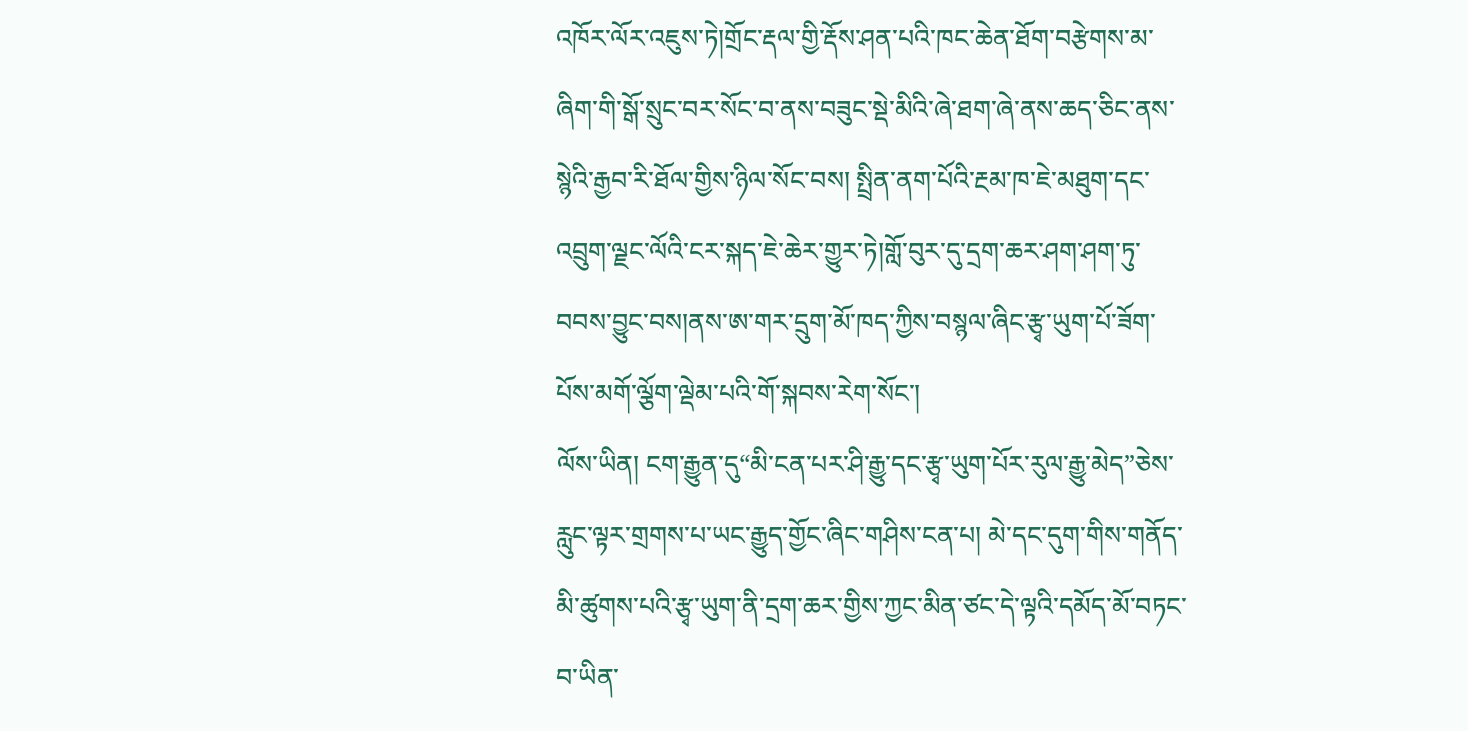འཁོར་ལོར་འཇུས་ཏེ།གྲོང་རྡལ་གྱི་རྡོས་ཤན་པའི་ཁང་ཆེན་ཐོག་བརྩེགས་མ་ཞིག་གི་སྒོ་སྲུང་བར་སོང་བ་ནས་བཟུང་སྡེ་མིའི་ཞེ་ཐག་ཞེ་ནས་ཆད་ཅིང་ནས་སྙེའི་རྒྱབ་རི་ཐོལ་གྱིས་ཉིལ་སོང་བས། སྤྲིན་ནག་པོའི་རྔམ་ཁ་ཇེ་མཐུག་དང་འབྲུག་ལྗང་ལོའི་ངར་སྐད་ཇེ་ཆེར་གྱུར་ཏེ།གློ་བུར་དུ་དྲག་ཆར་ཤག་ཤག་ཏུ་བབས་བྱུང་བས།ནས་ཨ་གར་དྲུག་མོ་ཁད་ཀྱིས་བསྙལ་ཞིང་རྩྭ་ཡུག་པོ་ཟོག་པོས་མགོ་ལྕོག་ལྡེམ་པའི་གོ་སྐབས་རེག་སོང་།
ལོས་ཡིན། ངག་རྒྱུན་དུ“མི་ངན་པར་ཤི་རྒྱུ་དང་རྩྭ་ཡུག་པོར་རུལ་རྒྱུ་མེད”ཅེས་རླུང་ལྟར་གྲགས་པ་ཡང་རྒྱུད་གྱོང་ཞིང་གཤིས་ངན་པ། མེ་དང་དུག་གིས་གནོད་མི་ཚུགས་པའི་རྩྭ་ཡུག་ནི་དྲག་ཆར་གྱིས་ཀྱང་མིན་ཙང་དེ་ལྟའི་དམོད་མོ་བཏང་བ་ཡིན་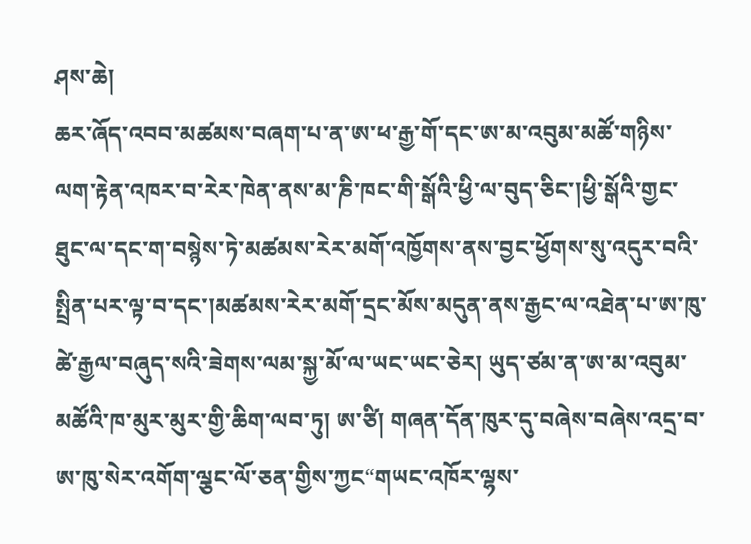ཤས་ཆེ།
ཆར་ཞོད་འབབ་མཚམས་བཞག་པ་ན་ཨ་ཕ་རྒྱ་གོ་དང་ཨ་མ་འབུམ་མཚོ་གཉིས་ལག་རྟེན་འཁར་བ་རེར་ཁེན་ནས་མ་ཎི་ཁང་གི་སྒོའི་ཕྱི་ལ་བུད་ཅིང་།ཕྱི་སྒོའི་གྱང་ཐུང་ལ་དང་ག་བསྙེས་ཏེ་མཚམས་རེར་མགོ་འཁྱོགས་ནས་བྱང་ཕྱོགས་སུ་འདུར་བའི་སྤྲིན་པར་ལྟ་བ་དང་།མཚམས་རེར་མགོ་དྲང་མོས་མདུན་ནས་རྒྱང་ལ་འཐེན་པ་ཨ་ཁུ་ཚེ་རྒྱལ་བཞུད་སའི་ཟེགས་ལམ་སྐྱ་མོ་ལ་ཡང་ཡང་ཅེར། ཡུད་ཙམ་ན་ཨ་མ་འབུམ་མཚོའི་ཁ་མུར་མུར་གྱི་ཆིག་ལབ་ཏུ། ཨ་ཙི། གཞན་དོན་ཁུར་དུ་བཞེས་བཞེས་འདྲ་བ་ཨ་ཁུ་སེར་འགོག་ལྕང་ལོ་ཅན་གྱིས་ཀྱང“གཡང་འཁོར་ལྷས་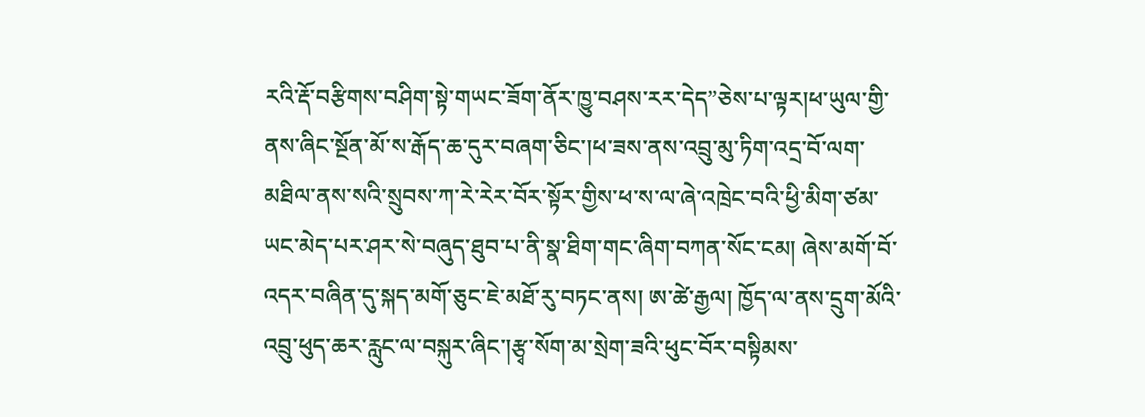རའི་རྡོ་བརྩིགས་བཤིག་སྟེ་གཡང་ཟོག་ནོར་ཁྱུ་བཤས་རར་དེད”ཅེས་པ་ལྟར།ཕ་ཡུལ་གྱི་ནས་ཞིང་སྔོན་མོ་ས་རྒོད་ཆ་དུར་བཞག་ཅིང་།ཕ་ཟས་ནས་འབྲུ་མུ་ཏིག་འདྲ་བོ་ལག་མཐིལ་ནས་སའི་སྲུབས་ཀ་རེ་རེར་བོར་སྟོར་གྱིས་ཕ་ས་ལ་ཞེ་འཁྲེང་བའི་ཕྱི་མིག་ཙམ་ཡང་མེད་པར་ཤར་སེ་བཞུད་ཐུབ་པ་ནི་སྣ་ཐིག་གང་ཞིག་བཀན་སོང་ངམ། ཞེས་མགོ་བོ་འདར་བཞིན་དུ་སྐད་མགོ་ཅུང་ཇེ་མཐོ་རུ་བཏང་ནས། ཨ་ཚེ་རྒྱལ། ཁྱོད་ལ་ནས་དྲུག་མོའི་འབྲུ་ཕུད་ཆར་རླུང་ལ་བསྐུར་ཞིང་།རྩྭ་སོག་མ་སྲེག་ཟའི་ཕུང་བོར་བསྟིམས་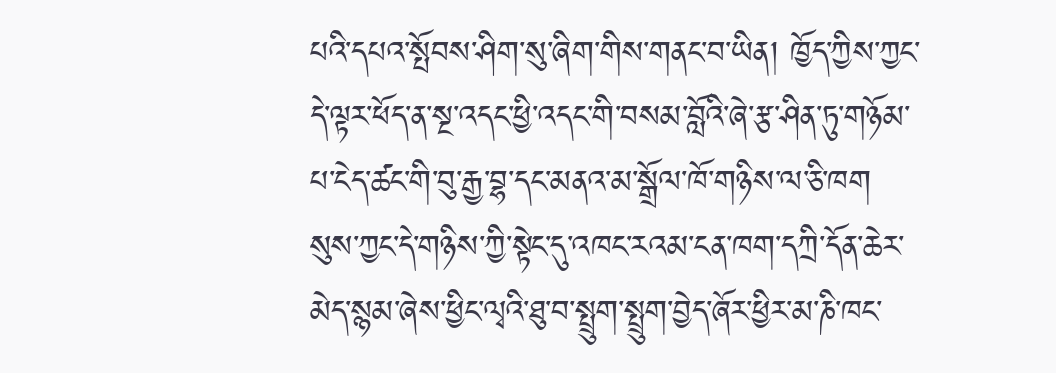པའི་དཔའ་སྤོབས་ཤིག་སུ་ཞིག་གིས་གནང་བ་ཡིན། ཁྱོད་ཀྱིས་ཀྱང་དེ་ལྟར་ཕོད་ན་སྔ་འདང་ཕྱི་འདང་གི་བསམ་བློའི་ཞེ་རྩ་ཤིན་ཏུ་གཉོམ་པ་ངེད་ཚང་གི་བུ་རྒྱ་བྷ་དང་མནའ་མ་སྒྲོལ་ཁོ་གཉིས་ལ་ཅི་ཁག སུས་ཀྱང་དེ་གཉིས་ཀྱི་སྟེང་དུ་འཁང་རའམ་ངན་ཁག་དཀྲི་དོན་ཆེར་མེད་སྙམ་ཞེས་ཕྱིང་ལྭའི་ཐུ་བ་སྤྲུག་སྤྲུག་བྱེད་ཞོར་ཕྱིར་མ་ཎི་ཁང་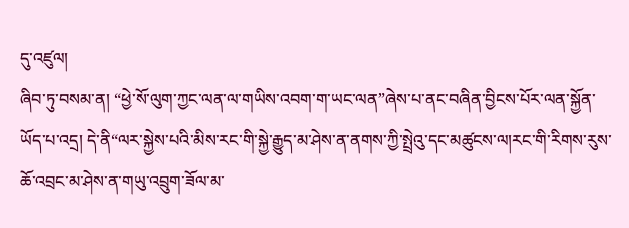དུ་འཛུལ།
ཞིབ་ཏུ་བསམ་ན། “ཕྱེ་སོ་ལུག་ཀྱང་ལན་ལ་གཡིས་འབག་ག་ཡང་ལན”ཞེས་པ་ནང་བཞིན་བྱིངས་པོར་ལན་སྐྱོན་ཡོད་པ་འདྲ། དེ་ནི“ལར་སྐྱེས་པའི་མིས་རང་གི་སྐྱེ་རྒྱུད་མ་ཤེས་ན་ནགས་ཀྱི་སྤྲེའུ་དང་མཚུངས་ལ།རང་གི་རིགས་རུས་ཆོ་འབྲང་མ་ཤེས་ན་གཡུ་འབྲུག་ཟོལ་མ་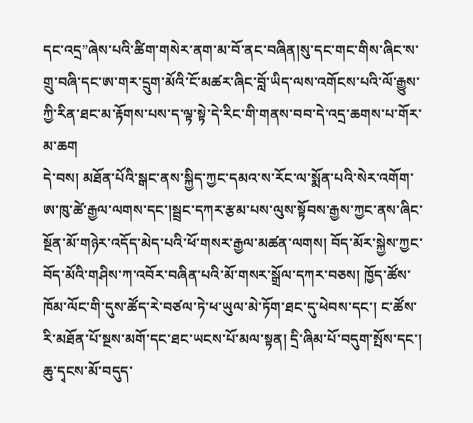དང་འདྲ”ཞེས་པའི་ཚིག་གསེར་ནག་མ་བོ་ནང་བཞིན།སུ་དང་གང་གིས་ཞིང་ས་གྲུ་བཞི་དང་ཨ་གར་དྲུག་མོའི་ངོ་མཚར་ཞིང་བློ་ཡིད་ལས་འགོངས་པའི་ལོ་རྒྱུས་ཀྱི་རིན་ཐང་མ་རྟོགས་པས་ད་ལྟ་སྟེ་དེ་རིང་གི་གནས་བབ་དེ་འདྲ་ཆགས་པ་གོར་མ་ཆག
དེ་བས། མཐོན་པོའི་སྒང་ནས་སྐྱིད་ཀྱང་དམའ་ས་རོང་ལ་སྨོན་པའི་སེར་འགོག་ཨ་ཁུ་ཚེ་རྒྱལ་ལགས་དང་།སྦྲང་དཀར་རྩམ་པས་ལུས་སྟོབས་རྒྱས་ཀྱང་ནས་ཞིང་སྔོན་མོ་གཉེར་འདོད་མེད་པའི་ཕོ་གསར་རྒྱལ་མཚན་ལགས། བོད་མོར་སྐྱེས་ཀྱང་བོད་མོའི་གཤིས་ཀ་འབོར་བཞིན་པའི་མོ་གསར་སྒྲོལ་དཀར་བཅས། ཁྱོད་ཚོས་ཁོམ་ལོང་གི་དུས་ཚོད་རེ་བཙལ་ཏེ་ཕ་ཡུལ་མེ་ཏོག་ཐང་དུ་ཕེབས་དང་། ང་ཚོས་རི་མཐོན་པོ་སྔས་མགོ་དང་ཐང་ཡངས་པོ་མལ་སྟན། དྲི་ཞིམ་པོ་བདུག་སྤོས་དང་། ཆུ་དྭངས་མོ་བདུད་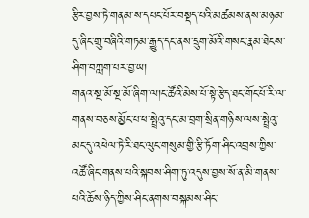རྩིར་བྱས་ཏེ་གནམ་ས་དཔང་པོར་བསྡད་པའི་མཚམས་ནས་མཉམ་དུ་ཞིང་གྲུ་བཞིའི་གཏམ་རྒྱུད་དང་ནས་དྲུག་མོའི་གསང་རྣམ་ཐེངས་ཤིག་བཀླག་པར་བྱ་ཡ།
གནའ་སྔ་མོ་སྔ་མོ་ཞིག་ལ།ང་ཚོའི་མེས་པོ་སྟེ་རྩེད་ཐང་གོང་པོ་རི་ལ་གནས་བཅས་མྱོང་པ་ཕ་སྤྲེའུ་དང་མ་བྲག་སྲིན་གཉིས་ལས་སྤྲེའུ་མང་དུ་འཕེལ་ཏེ་རི་ཐང་ལུང་གསུམ་གྱི་རྩི་ཏོག་ཤིང་འབྲས་ཀྱིས་འཚོ་ཞིང་གནས་པའི་སྐབས་ཤིག་ཏུ་འདུས་བྱས་སོ་ན་མི་གནས་པའི་ཆོས་ཉིད་ཀྱིས་ཤིང་ནགས་བསྐམས་ཤིང་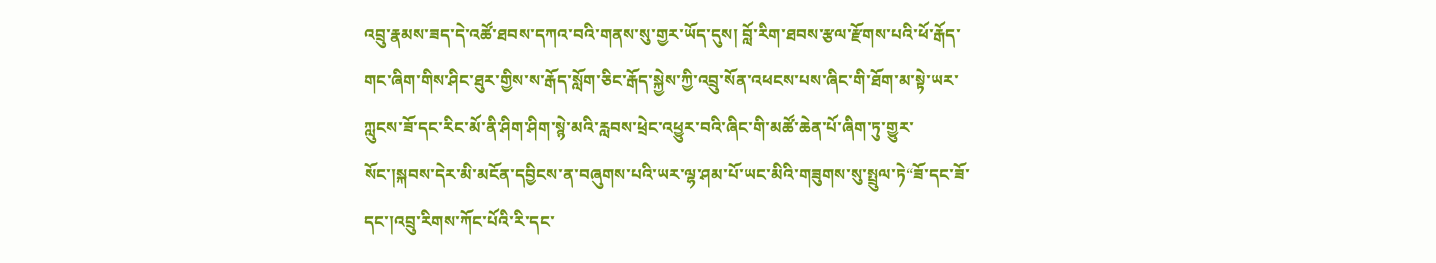འབྲུ་རྣམས་ཟད་དེ་འཚོ་ཐབས་དཀའ་བའི་གནས་སུ་གྱར་ཡོད་དུས། བློ་རིག་ཐབས་རྩལ་རྫོགས་པའི་ཕོ་རྒོད་གང་ཞིག་གིས་ཤིང་ཐུར་གྱིས་ས་རྒོད་སློག་ཅིང་རྒོད་སྐྱེས་ཀྱི་འབྲུ་སོན་འཕངས་པས་ཞིང་གི་ཐོག་མ་སྟེ་ཡར་ཀླུངས་ཟོ་དང་རིང་མོ་ནི་ཤིག་ཤིག་སྙེ་མའི་རླབས་ཕྲེང་འཕྱུར་བའི་ཞིང་གི་མཚོ་ཆེན་པོ་ཞིག་ཏུ་གྱུར་སོང་།སྐབས་དེར་མི་མངོན་དབྱིངས་ན་བཞུགས་པའི་ཡར་ལྷ་ཤམ་པོ་ཡང་མིའི་གཟུགས་སུ་སྤྲུལ་ཏེ“ཟོ་དང་ཟོ་དང་།འབྲུ་རིགས་ཀོང་པོའི་རི་དང་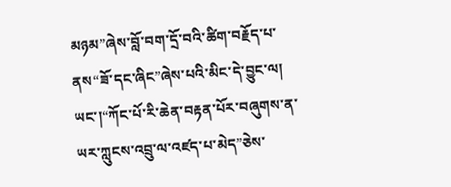མཉམ”ཞེས་བློ་བག་དྲོ་བའི་ཚིག་བརྗོད་པ་ནས“ཟོ་དང་ཞིང”ཞེས་པའི་མིང་དེ་བྱུང་ལ། ཡང་།“ཀོང་པོ་རི་ཆེན་བརྟན་པོར་བཞུགས་ན་ཡར་ཀླུངས་འབྲུ་ལ་འཛད་པ་མེད”ཅེས་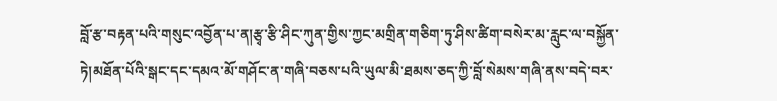བློ་རྩ་བརྟན་པའི་གསུང་འབྱོན་པ་ན།རྩྭ་རྩི་ཤིང་ཀུན་གྱིས་ཀྱང་མགྲིན་གཅིག་ཏུ་ཤིས་ཚིག་བསེར་མ་རླུང་ལ་བསྐྱོན་ཏེ།མཐོན་པོའི་སྒང་དང་དམའ་མོ་གཤོང་ན་གཞི་བཅས་པའི་ཡུལ་མི་ཐམས་ཅད་ཀྱི་བློ་སེམས་གཞི་ནས་བདེ་བར་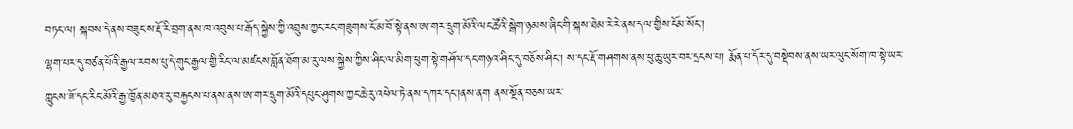བཏང་ལ། སྐབས་དེ་ནས་བཟུང་ས་རྡོ་རི་བྲག་ནས་ཁ་འབུས་པ་རྒོད་སྐྱེས་ཀྱི་འབྲུས་ཀྱང་རང་གཟུགས་ངོ་མ་བོ་སྟེ་ནས་ཨ་གར་དྲུག་མོའི་ལང་ཚོའི་སྒེག་ཉམས་ཞིང་གི་སྐས་ཐེམ་རེ་རེ་ནས་དལ་གྱིས་ངོམ་སོང་།
ལྷག་པར་དུ་བཙན་པོའི་རྒྱལ་རབས་པུ་དེ་གུང་རྒྱལ་གྱི་རིང་ལ་མཛངས་བློན་ཐོག་མ་རུ་ལས་སྐྱེས་ཀྱིས་ཤིང་ལ་མིག་ཕུག་སྟེ་གཤོལ་དང་གཉའ་ཤིང་དུ་བཅོས་ཤིང་། ས་དང་རྡོ་གཤགས་ནས་ཕུ་ཆུ་ཡུར་བར་དྲངས་པ། རྨོན་པ་དོར་དུ་བསྡེབས་ནས་ཡར་ལུང་སོག་ཁ་སྟེ་ཡར་ཀླུངས་ཟོ་དང་རིང་མོའི་རྒྱ་ཁྱོན་མཐའ་རུ་བརྐྱངས་པ་ནས་ནས་ཨ་གར་དྲུག་མོའི་དཔུང་ཤུགས་ཀྱང་ཆེ་རུ་འཕེལ་ཏེ་ནས་དཀར་དང་།ནས་ནག ནས་སྔོན་བཅས་ཡར་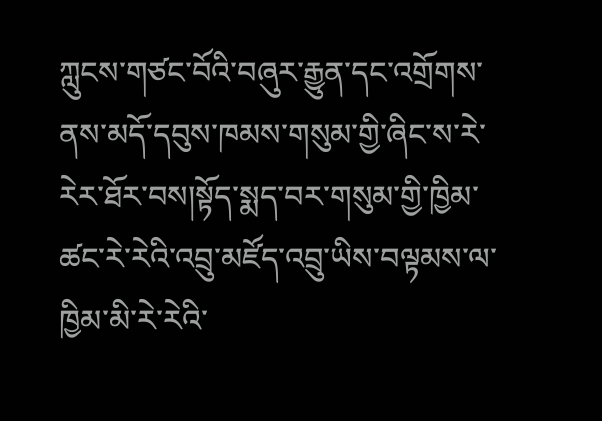ཀླུངས་གཙང་བོའི་བཞུར་རྒྱུན་དང་འགྲོགས་ནས་མདོ་དབུས་ཁམས་གསུམ་གྱི་ཞིང་ས་རེ་རེར་ཐོར་བས།སྟོད་སྨད་བར་གསུམ་གྱི་ཁྱིམ་ཚང་རེ་རེའི་འབྲུ་མཛོད་འབྲུ་ཡིས་བལྟམས་ལ་ཁྱིམ་མི་རེ་རེའི་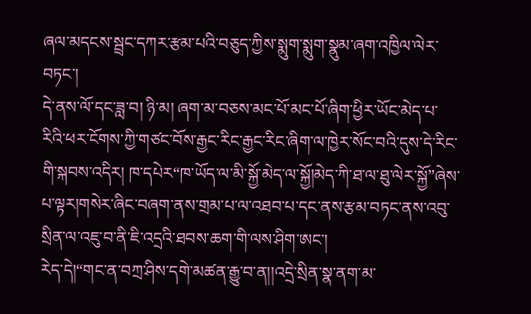ཞལ་མདངས་སྦྲང་དཀར་རྩམ་པའི་བཅུད་ཀྱིས་སྨུག་སྨུག་སྣུམ་ཞག་འཁྱིལ་ལེར་བཏང་།
དེ་ནས་ལོ་དང་ཟླ་བ། ཉི་མ། ཞག་མ་བཅས་མང་པོ་མང་པོ་ཞིག་ཕྱིར་ཡོང་མེད་པ་རིའི་ཕར་ངོགས་ཀྱི་གཙང་བོས་རྒྱང་རིང་རྒྱང་རིང་ཞིག་ལ་ཁྱེར་སོང་བའི་དུས་དེ་རིང་གི་སྐབས་འདིར། ཁ་དཔེར“ཁ་ཡོད་ལ་མི་སྐྱོ་མེད་ལ་སྐྱོ།མེད་ཀི་ཐ་ལ་ཐུ་ལེར་སྐྱོ”ཞེས་པ་ལྟར།གསེར་ཞིང་བཞག་ནས་གྲམ་པ་ལ་འཐབ་པ་དང་ནས་རྩམ་བཏང་ནས་འབུ་སྲིན་ལ་འཇུ་བ་ནི་ཇི་འདྲའི་ཐབས་ཆག་གི་ལས་ཤིག་ཨང་།
རེད་དེ།“གང་ན་བཀྲ་ཤིས་དགེ་མཚན་རྒྱུ་བ་ན།།འདྲེ་སྲིན་སྣ་ནག་མ་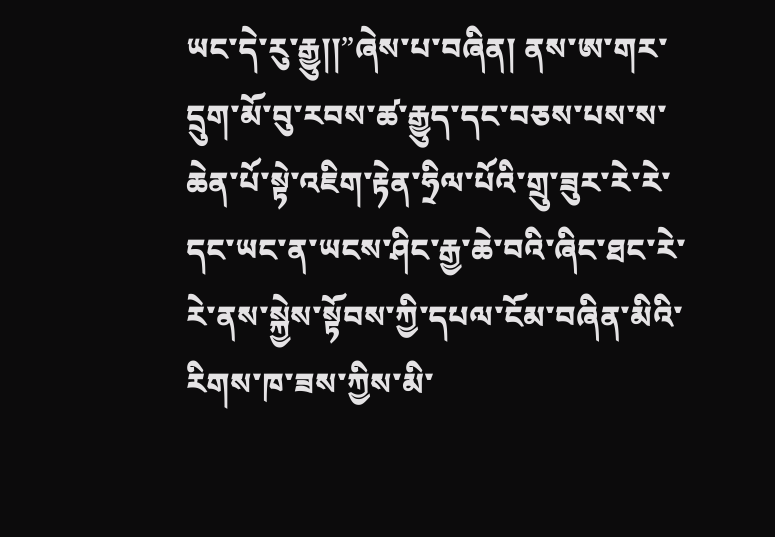ཡང་དེ་རུ་རྒྱུ།།”ཞེས་པ་བཞིན། ནས་ཨ་གར་དྲུག་མོ་བུ་རབས་ཚ་རྒྱུད་དང་བཅས་པས་ས་ཆེན་པོ་སྟེ་འཇིག་རྟེན་ཧྲིལ་པོའི་གྲུ་ཟུར་རེ་རེ་དང་ཡང་ན་ཡངས་ཤིང་རྒྱ་ཆེ་བའི་ཞིང་ཐང་རེ་རེ་ནས་སྐྱེས་སྟོབས་ཀྱི་དཔལ་ངོམ་བཞིན་མིའི་རིགས་ཁ་ཟས་ཀྱིས་མི་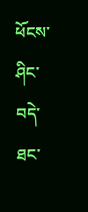ཕོངས་ཤིང་བདེ་ཐང་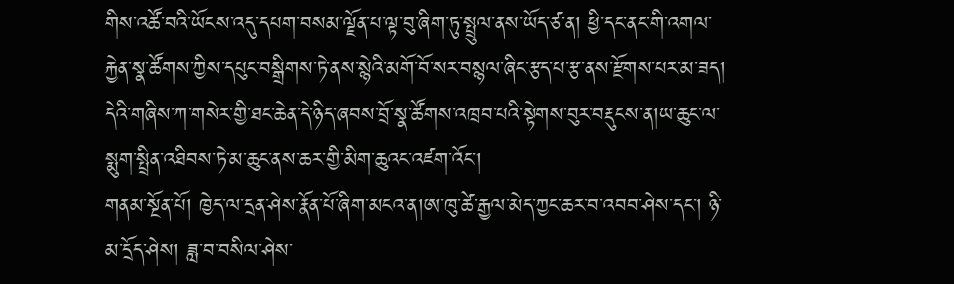གིས་འཚོ་བའི་ཡོངས་འདུ་དཔག་བསམ་ལྗོན་པ་ལྟ་བུ་ཞིག་ཏུ་སྤྲུལ་ནས་ཡོད་ཙ་ན། ཕྱི་དང་ནང་གི་འགལ་རྐྱེན་སྣ་ཚོགས་ཀྱིས་དཔུང་བསྒྲིགས་ཏེ་ནས་སྙེའི་མགོ་བོ་སར་བསྙལ་ཞིང་རྩད་པ་རྩ་ནས་རྫོགས་པར་མ་ཟད། དེའི་གཞིས་ཀ་གསེར་གྱི་ཐང་ཆེན་དེ་ཉིད་ཞབས་བྲོ་སྣ་ཚོགས་འཁྲབ་པའི་སྟེགས་བུར་བརྡུངས་ན།ཡ་ཆུང་ལ་སྨུག་སྤྲིན་འཐིབས་ཏེ་མ་ཆུང་ནས་ཆར་གྱི་མིག་ཆུའང་འཛག་འོང་།
གནམ་སྔོན་པོ། ཁྱེད་ལ་དྲན་ཤེས་རྣོན་པོ་ཞིག་མངའ་ན།ཨ་ཁུ་ཚེ་རྒྱལ་མེད་ཀྱང་ཆར་བ་འབབ་ཤེས་དང་། ཉི་མ་དྲོད་ཤེས། ཟླ་བ་བསིལ་ཤེས་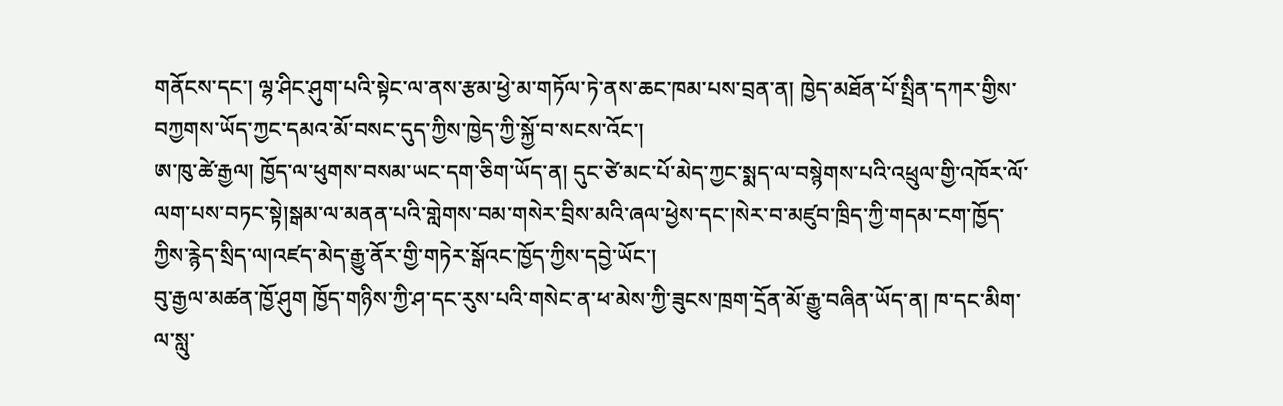གནོངས་དང་། ལྷ་ཤིང་ཤུག་པའི་སྟེང་ལ་ནས་རྩམ་ཕྱེ་མ་གཏོལ་ཏེ་ནས་ཆང་ཁམ་པས་བྲན་ན། ཁྱེད་མཐོན་པོ་སྤྲིན་དཀར་གྱིས་བཀྱགས་ཡོད་ཀྱང་དམའ་མོ་བསང་དུད་ཀྱིས་ཁྱེད་ཀྱི་སྐྱོ་བ་སངས་འོང་།
ཨ་ཁུ་ཚེ་རྒྱལ། ཁྱོད་ལ་ཕུགས་བསམ་ཡང་དག་ཅིག་ཡོད་ན། དུང་ཙེ་མང་པོ་མེད་ཀྱང་སྨད་ལ་བསྙེགས་པའི་འཕྲུལ་གྱི་འཁོར་ལོ་ལག་པས་བཏང་སྟེ།སྒམ་ལ་མནན་པའི་གླེགས་བམ་གསེར་བྲིས་མའི་ཞལ་ཕྱེས་དང་།སེར་བ་མཛུབ་ཁྲིད་ཀྱི་གདམ་ངག་ཁྱོད་ཀྱིས་རྙེད་སྲིད་ལ།འཛད་མེད་རྒྱུ་ནོར་གྱི་གཏེར་སྒོའང་ཁྱོད་ཀྱིས་དབྱེ་ཡོང་།
བུ་རྒྱལ་མཚན་ཁྱོ་ཤུག ཁྱོད་གཉིས་ཀྱི་ཤ་དང་རུས་པའི་གསེང་ན་ཕ་མེས་ཀྱི་ཟུངས་ཁྲག་དྲོན་མོ་རྒྱུ་བཞིན་ཡོད་ན། ཁ་དང་མིག་ལ་སླུ་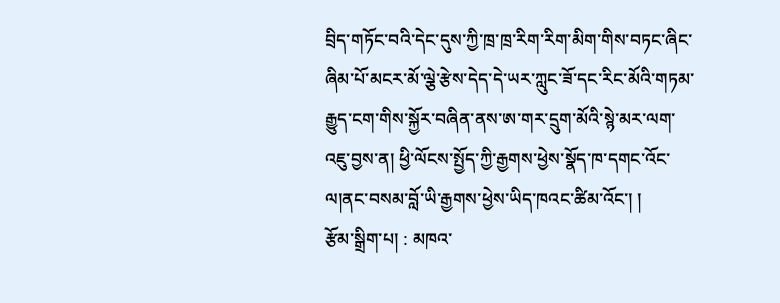བྲིད་གཏོང་བའི་དེང་དུས་ཀྱི་ཁྲ་ཁྲ་རིག་རིག་མིག་གིས་བཏང་ཞིང་ཞིམ་པོ་མངར་མོ་ལྕེ་རྩེས་དེད་དེ་ཡར་ཀླུང་ཟོ་དང་རིང་མོའི་གཏམ་རྒྱུད་ངག་གིས་སྐྱོར་བཞིན་ནས་ཨ་གར་དྲུག་མོའི་སྙེ་མར་ལག་འཇུ་བྱས་ན། ཕྱི་ལོངས་སྤྱོད་ཀྱི་རྒྱགས་ཕྱེས་སྣོད་ཁ་དགང་འོང་ལ།ནང་བསམ་བློ་ཡི་རྒྱགས་ཕྱེས་ཡིད་ཁའང་ཚིམ་འོང་། །
རྩོམ་སྒྲིག་པ། : མཁའ་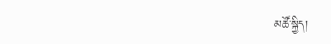མཚོ་སྐྱིད།